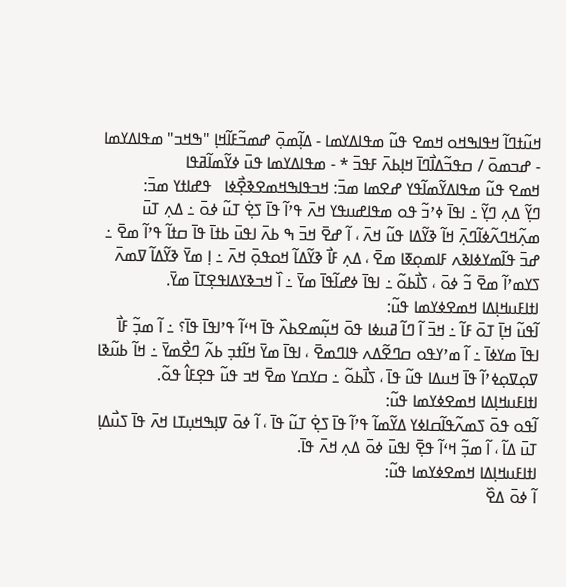ߞߎ߬ߙߣߊ߬ ߞߟߊߒߞߋ ߞߘߐ ߟߎ߬ ߘߟߊߡߌߘߊ - ߡߊ߲߬ߘߋ߲߫ ߝߘߏ߬ߓߊ߬ߞߊ߲ "ߒߞߏ" ߘߟߊߡߌߘߊ - ߝߏߘߋ߫ / ߛߟߏ߬ߡߊ߯ߣߊ߫ ߞߊ߲ߕߍ߫ ߓߟߏ߫ * - ߘߟߊߡߌߘߊ ߟߎ߫ ߦߌ߬ߘߊ߬ߥߟߊ
ߞߘߐ ߟߎ߬ ߘߟߊߡߌ߬ߘߊ߬ߟߌ ߝߐߘߊ ߘߏ߫: ߞߏߟߊߒߞߘߐߢߐ߲߯ߦߊ   ߟߝߊߙߌ ߘߏ߫:
ߣߌ߲߬ ߡߍ߲ ߣߌ߲߬ ߸ ߊߟߊ߫ ߦߴߏ߬ ߟߋ ߘߟߊߝߎߟߌ ߞߍ߫ ߟߴߊ߬ ߟߊ߫ ߖߐ߲߭ ߠߎ߬ ߦߋ߫ ߸ ߡߍ߲ ߠߎ߫ ߘߍ߲߬ߞߣߍ߬ߦߊ߬ߣߍ߲߫ ߞߊ߬ ߢߌ߬ߡߊ ߟߎ߬ ߞߍ߫ ، ߊ߬ ߝߐ߫ ߞߏ߫ ߒ ߕߍ߫ ߊߟߎ߫ ߕߙߊ߫ ߟߊ߫ ߛߙߊ߬ ߟߴߊ߬ ߘߐ߫ ߸ ߝߏ߫ ߟߊ߬ߘߌߦߊߢߍ ߓߊߘߋ߲ߧߊ ߘߐ߫ ، ߡߍ߲ ߓߊ߯ ߢߌ߬ߡߊ߬ ߞߋߟߋ߲߫ ߞߍ߫ ߸ ߊ߲ ߘߌ߫ ߢߌ߬ߡߊ߬ ߜߘߍ߫ ߖߌߘߴߊ߬ ߘߐ߫ ߏ߬ ߦߋ߫ ، ߖߊ߯ߕߋ߬ ߸ ߊߟߊ߫ ߦߝߊ߬ߟߊ߫ ߘߌ߫ ߸ ߊ߰ ߞߏߢߌߡߊߟߐ߲ߠߊ߫ ߘߌ߫.
ߊߙߊߓߎߞߊ߲ߡߊ ߞߘߐߦߌߘߊ ߟߎ߬:
ߊ߬ߟߎ߬ ߞߊ߲߫ ߠߋ߫ ߓߊ߬ ߸ ߞߏ߫ ߊ߬ ߣߊ߬ ߥߎߦߊ ߟߋ߫ ߞߎ߲߬ߘߐߕߍ߰ ߟߊ߫ ߞߵߊ߬ ߟߴߊߟߊ߫ ߟߊ߫؟ ߸ ߊ߬ ߘߏ߲߬ ߓߊ߯ ߊߟߊ߫ ߘߌߦߊ߫ ߸ ߊ߬ ߘߴߌߟߋ ߛߣߐ߬ߡߍ ߟߊߣߘߐ߫ ، ߊߟߊ߫ ߘߌ߫ ߞߊ߬ߙߏ߲ ߕߍ߬ ߣߐ߯ߘߌ߫ ߸ ߞߊ߬ ߕߎ߬ߢߊ ߜߋ߲ߜߋ߲ߦߴߊ߬ ߟߊ߫ ߞߎߡߊ ߟߎ߬ ߟߊ߫ ، ߖߊ߯ߕߋ߬ ߸ ߛߌߛߌ ߘߐ߫ ߞߏ ߟߎ߬ ߟߐ߲ߓߊ߮ ߟߋ߬.
ߊߙߊߓߎߞߊ߲ߡߊ ߞߘߐߦߌߘߊ ߟߎ߬:
ߊ߬ߟߋ ߟߋ߫ ߖߘߍ߬ߟߊ߬ߛߊߦߌ ߡߌ߬ߘߊ߬ ߟߴߊ߬ ߟߊ߫ ߖߐ߲߭ ߠߎ߬ ߟߊ߫ ، ߊ߬ ߦߋ߫ ߜߊ߲ߒߞߎ߲ߠߊ ߞߍ߫ ߟߊ߫ ߖߎ߯ߡߊ߲ ߠߎ߫ ߡߊ߬ ، ߊ߬ ߘߏ߲߬ ߞߵߊ߬ ߟߐ߲߫ ߊߟߎ߫ ߦߋ߫ ߡߍ߲ ߞߍ߫ ߟߊ߫.
ߊߙߊߓߎߞߊ߲ߡߊ ߞߘߐߦߌߘߊ ߟߎ߬:
ߊ߬ ߦߋ߫ ߡߐ߰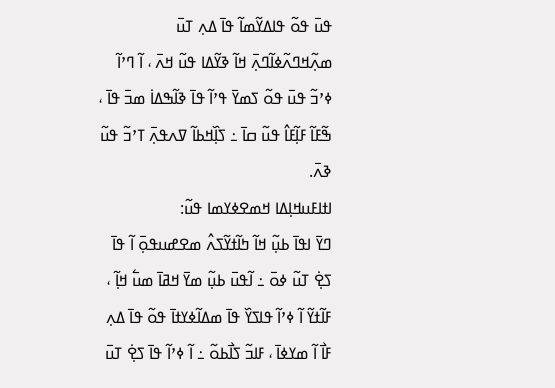ߟߎ߫ ߟߋ߬ ߟߊߡߌ߬ߘߊ߬ ߟߊ߫ ߡߍ߲ ߠߎ߫ ߘߍ߲߬ߞߣߍ߬ߦߊ߬ߣߍ߲߫ ߞߊ߬ ߢߌ߬ߡߊ ߟߎ߬ ߞߍ߫ ، ߊ߬ ߣߴߊ߬ ߦߴߏ߬ ߟߎ߫ ߟߋ߬ ߖߘߌ߫ ߟߴߊ߬ ߟߊ߫ ߢߊ߬ߒߡߊ߭ ߘߏ߫ ߟߊ߫ ، ߒ߬ߓߊ߬ ߓߊ߲߬ߓߊ߮ ߟߎ߬ ߛߊ߫ ߸ ߖߊ߲߰ߞߕߊ߬ ߜߍߟߍ߲߫ ߠߴߏ߬ ߟߎ߬ ߢߍ߫.
ߊߙߊߓߎߞߊ߲ߡߊ ߞߘߐߦߌߘߊ ߟߎ߬:
ߣߌ߫ ߊߟߊ߫ ߕߎ߲߬ ߞߊ߬ ߤߊ߬ߙߌ߬ߖߍ߮ ߘߐߝߎߟߋ߲߫ ߊ߬ ߟߊ߫ ߖߐ߲߭ ߠߎ߬ ߦߋ߫ ߸ ߊ߬ߟߎ߫ ߕߎ߲߬ ߘߌ߫ ߞߥߊ߫ ߘߎ߱ ߞߊ߲߬ ، ߓߊ߬ߙߌ߬ ߊ߬ ߦߴߊ߬ ߟߊߖߌ߰ ߟߊ߫ ߘߡߊ߬ߦߌߙߊ߫ ߟߋ߬ ߟߊ߫ ߡߍ߲ ߓߊ߯ ߊ߬ ߘߌߦߊ߫ ، ߓߊߏ߬ ߖߊ߯ߕߋ߬ ߸ ߊ߬ ߦߴߊ߬ ߟߊ߫ ߖߐ߲߭ ߠߎ߫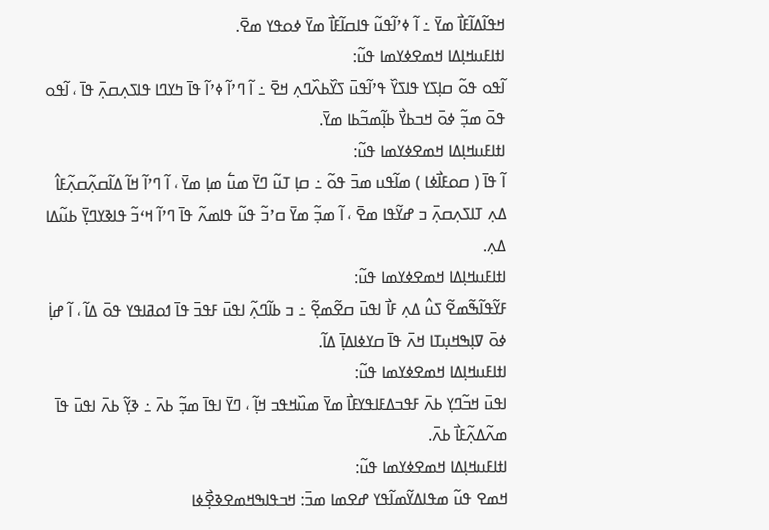ߞߟߊ߬ߡߊ߬ߓߊ߯ ߘߌ߫ ߸ ߊ߬ ߦߴߊ߬ߟߎ߬ ߟߊߛߊ߬ߓߊ߯ ߘߌ߫ ߦߋߟߌ ߘߐ߫.
ߊߙߊߓߎߞߊ߲ߡߊ ߞߘߐߦߌߘߊ ߟߎ߬:
ߊ߬ߟߋ ߟߋ߬ ߛߊ߲ߖߌ ߟߊߖߌ߰ ߟߴߊ߬ߟߎ߫ ߖߌ߰ߕߍ߰ߣߍ߲ ߞߐ߫ ߸ ߊ߬ ߣߴߊ߬ ߦߴߊ߬ ߟߊ߫ ߤߌߣߊ ߟߊߖߍ߲ߛߍ߲߫ ߟߊ߫ ، ߊ߬ߟߋ ߟߋ߫ ߘߏ߲߬ ߦߋ߫ ߞߏߕߌ߯ ߕߊ߲߬ߘߏ߬ߕߊ ߘߌ߫.
ߊߙߊߓߎߞߊ߲ߡߊ ߞߘߐߦߌߘߊ ߟߎ߬:
ߊ߬ ߟߊ߫ ( ߛߋߓߊ߯ߦߊ ) ߘߊ߬ߟߎ ߘߏ߫ ߟߋ߬ ߸ ߛߊ߲ ߠߎ߬ ߣߌ߫ ߘߎ߱ ߘߊ߲ ߘߌ߫ ، ߊ߬ ߣߴߊ߬ ߞߊ߬ ߡߊ߬ߛߍ߲߬ߛߍ߲߬ߓߊ߮ ߡߍ߲ ߠߊߖߍ߲ߛߍ߲߫ ߏ ߝߌ߬ߟߊ ߘߐ߫ ، ߊ߬ ߘߏ߲߬ ߘߌ߫ ߛߴߏ߬ ߟߎ߬ ߟߊߘߍ߬ ߟߊ߫ ߣߴߊ߬ ߞߵߏ߬ ߟߊߢߌߣߌ߲߫ ߕߎ߬ߡߊ ߡߍ߲.
ߊߙߊߓߎߞߊ߲ߡߊ ߞߘߐߦߌߘߊ ߟߎ߬:
ߓߌ߬ߟߊ߬ߒ߬ߘߐ߬ ߖߎ߮ ߡߍ߲ ߓߊ߯ ߊߟߎ߫ ߛߐ߬ߘߐ߲߬ ߸ ߏ ߕߊ߬ߣߍ߲߬ ߊߟߎ߫ ߓߟߏ߫ ߟߊ߫ ߗߋߥߊߟߌ ߟߋ߫ ߡߊ߬ ، ߊ߬ ߝߊ߲߭ ߦߋ߫ ߜߊ߲ߒߞߎ߲ߠߊ ߞߍ߫ ߟߊ߫ ߛߌߦߊߡߊ߲߫ ߡߊ߬.
ߊߙߊߓߎߞߊ߲ߡߊ ߞߘߐߦߌߘߊ ߟߎ߬:
ߊߟߎ߫ ߞߏ߬ߣߌ߲ ߕߍ߫ ߓߟߏߡߓߊߟߌߓߊ߯ ߘߌ߫ ߘߎ߰ߞߟߏ ߞߊ߲߬ ، ߣߌ߫ ߊߟߊ߫ ߘߏ߲߬ ߕߍ߫ ߸ ߢߌ߲߬ ߕߍ߫ ߊߟߎ߫ ߟߊ߫ ߘߍ߬ߡߍ߲߬ߓߊ߯ ߕߍ߫.
ߊߙߊߓߎߞߊ߲ߡߊ ߞߘߐߦߌߘߊ ߟߎ߬:
ߞߘߐ ߟߎ߬ ߘߟߊߡߌ߬ߘߊ߬ߟߌ ߝߐߘߊ ߘߏ߫: ߞߏߟߊߒߞߘߐߢߐ߲߯ߦߊ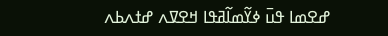ߝߐߘߊ ߟߎ߫ ߦߌ߬ߘߊ߬ߥߟߊ ߞߐߜߍ ߝߙߍߕߍ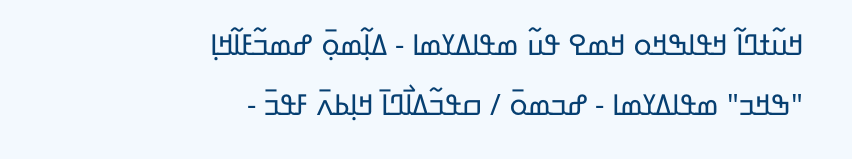ߞߎ߬ߙߣߊ߬ ߞߟߊߒߞߋ ߞߘߐ ߟߎ߬ ߘߟߊߡߌߘߊ - ߡߊ߲߬ߘߋ߲߫ ߝߘߏ߬ߓߊ߬ߞߊ߲ "ߒߞߏ" ߘߟߊߡߌߘߊ - ߝߏߘߋ߫ / ߛߟߏ߬ߡߊ߯ߣߊ߫ ߞߊ߲ߕߍ߫ ߓߟߏ߫ -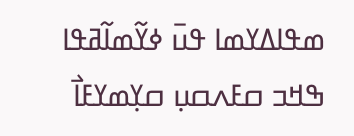ߘߟߊߡߌߘߊ ߟߎ߫ ߦߌ߬ߘߊ߬ߥߟߊ
ߒߞߏ ߛߓߍߛߎ߲ ߛߌ߲ߘߌߓߊ߯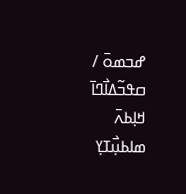ߝߏߘߋ߫ / ߛߟߏ߬ߡߊ߯ߣߊ߫ ߞߊ߲ߕߍ߫
ߘߊߕߎ߲߯ߠߌ߲